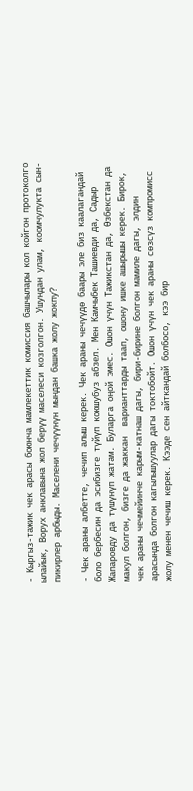- Кыргыз-тажик чек арасы боюнча мамлекеттик комиссия башчылары кол койгон протоколго ылайык, Ворух анклавына жол берүү маселеси козголгон. Ушундан улам, коомчулукта сын-пикирлер арбыды. Маселени чечүүнүн мындан башка жолу жокпу?

- Чек араны албетте, чечип алыш керек. Чек араны чечүүдө баары эле биз каалагандай боло бербесин да эсибизге түйүп коюшубуз абзел. Мен Камчыбек Ташиевди да, Садыр Жапаровду да түшүнүп жатам. Буларга оңой эмес. Ошон үчүн Тажикстан да, Өзбекстан да макул болгон, бизге да жаккан  варианттарды таап, ошону ишке ашырышы керек. Бирок, чек араны чечмейинче карым-катнаш дагы, бири-бирине болгон мамиле дагы, элдин арасында болгон кагылышуулар дагы токтобойт. Ошон үчүн чек араны сөзсүз компромисс жолу менен чечиш керек. Кээде сен айткандай болбосо, кээ бир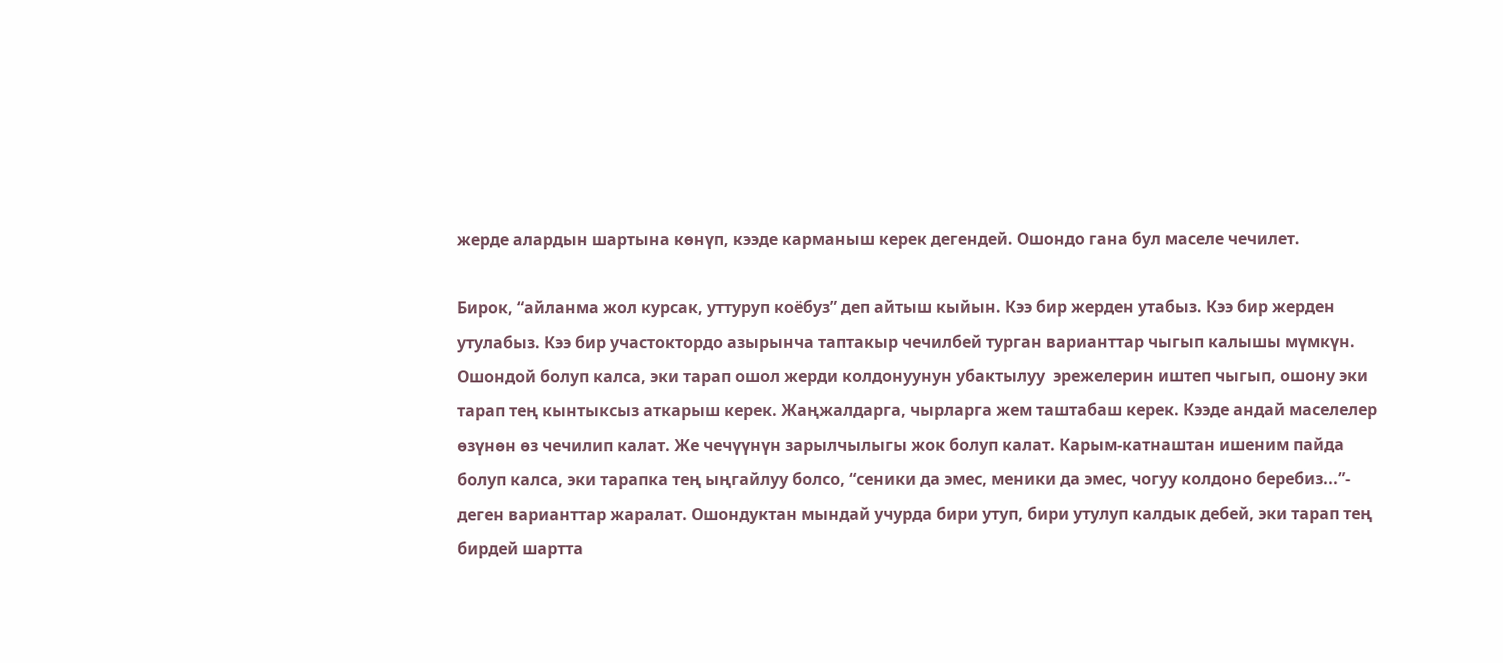жерде алардын шартына көнүп, кээде карманыш керек дегендей. Ошондо гана бул маселе чечилет.

Бирок, “айланма жол курсак, уттуруп коёбуз” деп айтыш кыйын. Кээ бир жерден утабыз. Кээ бир жерден утулабыз. Кээ бир участоктордо азырынча таптакыр чечилбей турган варианттар чыгып калышы мүмкүн.  Ошондой болуп калса, эки тарап ошол жерди колдонуунун убактылуу  эрежелерин иштеп чыгып, ошону эки тарап тең кынтыксыз аткарыш керек. Жаңжалдарга, чырларга жем таштабаш керек. Кээде андай маселелер өзүнөн өз чечилип калат. Же чечүүнүн зарылчылыгы жок болуп калат. Карым-катнаштан ишеним пайда болуп калса, эки тарапка тең ыңгайлуу болсо, “сеники да эмес, меники да эмес, чогуу колдоно беребиз...”- деген варианттар жаралат. Ошондуктан мындай учурда бири утуп, бири утулуп калдык дебей, эки тарап тең бирдей шартта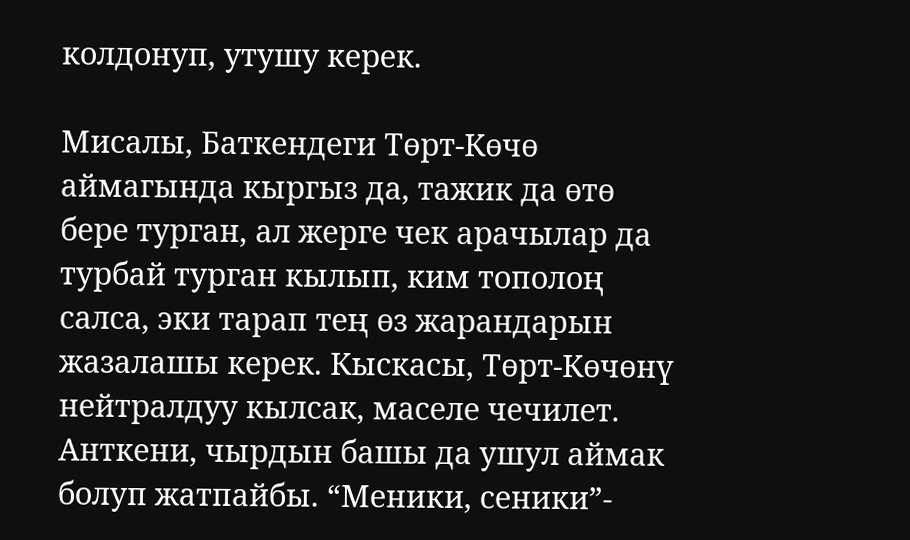колдонуп, утушу керек.

Мисалы, Баткендеги Төрт-Көчө аймагында кыргыз да, тажик да өтө бере турган, ал жерге чек арачылар да турбай турган кылып, ким тополоң салса, эки тарап тең өз жарандарын жазалашы керек. Кыскасы, Төрт-Көчөнү нейтралдуу кылсак, маселе чечилет. Анткени, чырдын башы да ушул аймак болуп жатпайбы. “Меники, сеники”-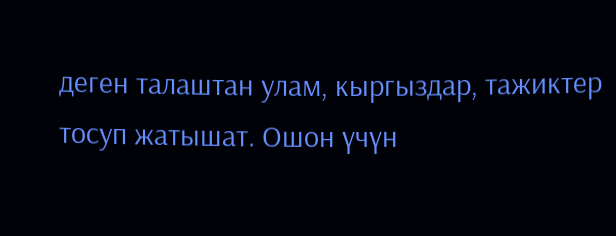деген талаштан улам, кыргыздар, тажиктер тосуп жатышат. Ошон үчүн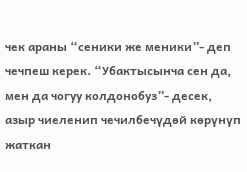чек араны “сеники же меники”- деп чечпеш керек. “Убактысынча сен да, мен да чогуу колдонобуз”- десек, азыр чиеленип чечилбечүдөй көрүнүп жаткан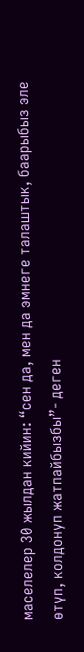маселелер 30 жылдан кийин: “сен да, мен да эмнеге талаштык, баарыбыз эле өтүп, колдонуп жатпайбызбы”- деген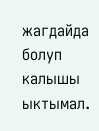жагдайда болуп калышы ыктымал.